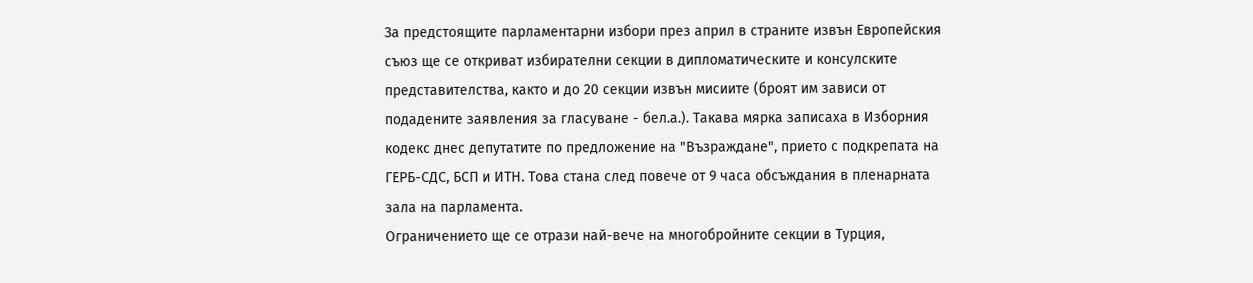За предстоящите парламентарни избори през април в страните извън Европейския съюз ще се откриват избирателни секции в дипломатическите и консулските представителства, както и до 20 секции извън мисиите (броят им зависи от подадените заявления за гласуване - бел.а.). Такава мярка записаха в Изборния кодекс днес депутатите по предложение на "Възраждане", прието с подкрепата на ГЕРБ-СДС, БСП и ИТН. Това стана след повече от 9 часа обсъждания в пленарната зала на парламента.
Ограничението ще се отрази най-вече на многобройните секции в Турция,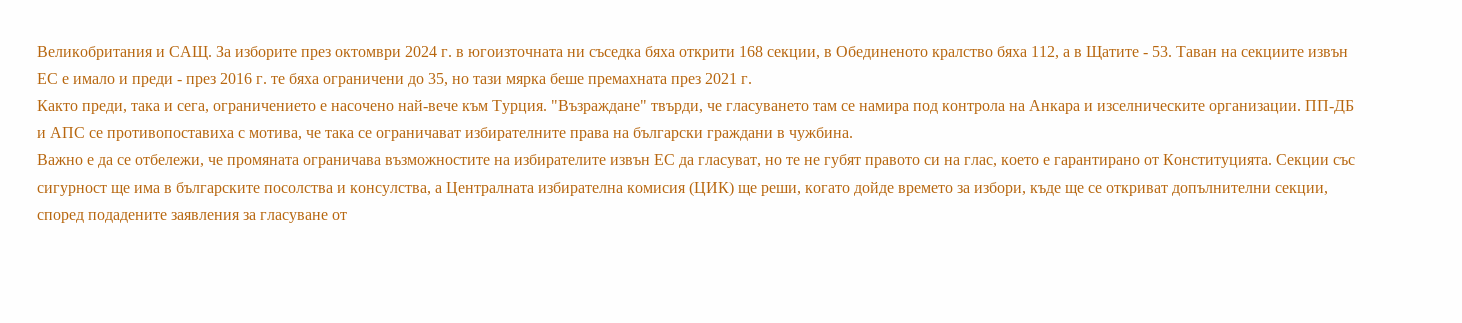Великобритания и САЩ. За изборите през октомври 2024 г. в югоизточната ни съседка бяха открити 168 секции, в Обединеното кралство бяха 112, а в Щатите - 53. Таван на секциите извън ЕС е имало и преди - през 2016 г. те бяха ограничени до 35, но тази мярка беше премахната през 2021 г.
Както преди, така и сега, ограничението е насочено най-вече към Турция. "Възраждане" твърди, че гласуването там се намира под контрола на Анкара и изселническите организации. ПП-ДБ и АПС се противопоставиха с мотива, че така се ограничават избирателните права на български граждани в чужбина.
Важно е да се отбележи, че промяната ограничава възможностите на избирателите извън ЕС да гласуват, но те не губят правото си на глас, което е гарантирано от Конституцията. Секции със сигурност ще има в българските посолства и консулства, а Централната избирателна комисия (ЦИК) ще реши, когато дойде времето за избори, къде ще се откриват допълнителни секции, според подадените заявления за гласуване от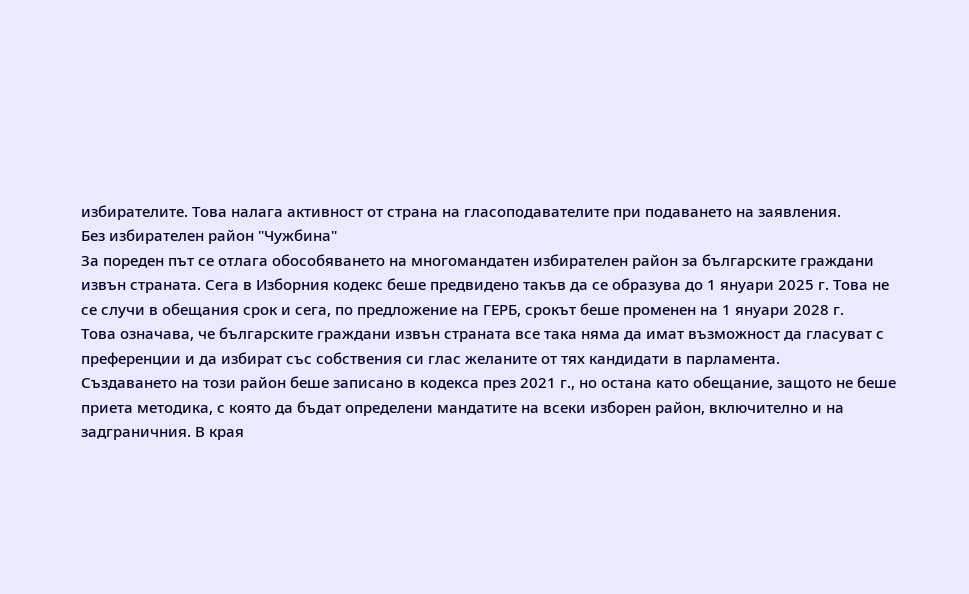избирателите. Това налага активност от страна на гласоподавателите при подаването на заявления.
Без избирателен район "Чужбина"
За пореден път се отлага обособяването на многомандатен избирателен район за българските граждани извън страната. Сега в Изборния кодекс беше предвидено такъв да се образува до 1 януари 2025 г. Това не се случи в обещания срок и сега, по предложение на ГЕРБ, срокът беше променен на 1 януари 2028 г.
Това означава, че българските граждани извън страната все така няма да имат възможност да гласуват с преференции и да избират със собствения си глас желаните от тях кандидати в парламента.
Създаването на този район беше записано в кодекса през 2021 г., но остана като обещание, защото не беше приета методика, с която да бъдат определени мандатите на всеки изборен район, включително и на задграничния. В края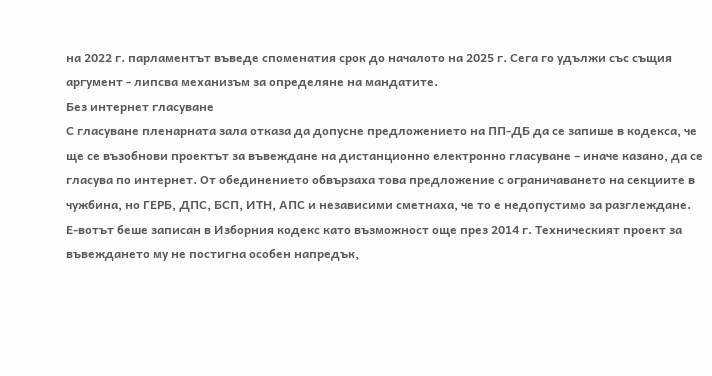на 2022 г. парламентът въведе споменатия срок до началото на 2025 г. Сега го удължи със същия аргумент - липсва механизъм за определяне на мандатите.
Без интернет гласуване
С гласуване пленарната зала отказа да допусне предложението на ПП-ДБ да се запише в кодекса, че ще се възобнови проектът за въвеждане на дистанционно електронно гласуване – иначе казано, да се гласува по интернет. От обединението обвързаха това предложение с ограничаването на секциите в чужбина, но ГЕРБ, ДПС, БСП, ИТН, АПС и независими сметнаха, че то е недопустимо за разглеждане.
Е-вотът беше записан в Изборния кодекс като възможност още през 2014 г. Техническият проект за въвеждането му не постигна особен напредък,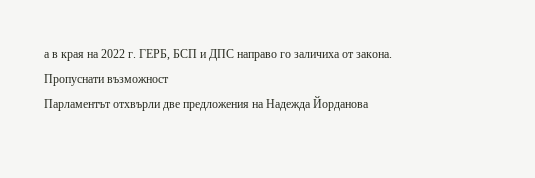а в края на 2022 г. ГЕРБ, БСП и ДПС направо го заличиха от закона.
Пропуснати възможност
Парламентът отхвърли две предложения на Надежда Йорданова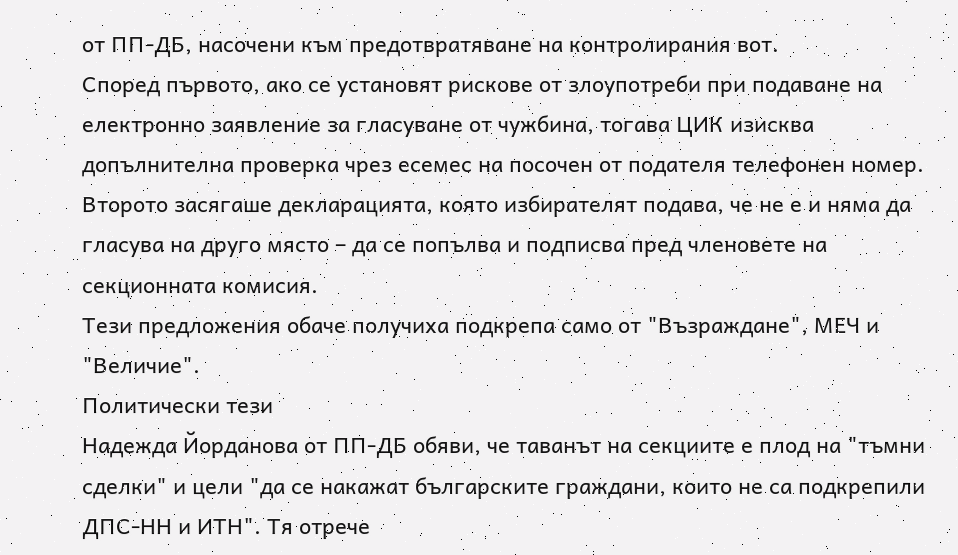от ПП-ДБ, насочени към предотвратяване на контролирания вот.
Според първото, ако се установят рискове от злоупотреби при подаване на електронно заявление за гласуване от чужбина, тогава ЦИК изисква допълнителна проверка чрез есемес на посочен от подателя телефонен номер. Второто засягаше декларацията, която избирателят подава, че не е и няма да гласува на друго място – да се попълва и подписва пред членовете на секционната комисия.
Тези предложения обаче получиха подкрепа само от "Възраждане", МЕЧ и "Величие".
Политически тези
Надежда Йорданова от ПП-ДБ обяви, че таванът на секциите е плод на "тъмни сделки" и цели "да се накажат българските граждани, които не са подкрепили ДПС-НН и ИТН". Тя отрече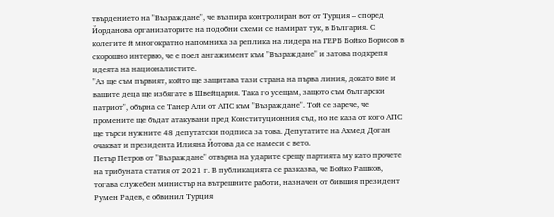твърдението на "Възраждане", че възпира контролиран вот от Турция – според Йорданова организаторите на подобни схеми се намират тук, в България. С колегите й многократно напомниха за реплика на лидера на ГЕРБ Бойко Борисов в скорошно интервю, че е поел ангажимент към "Възраждане" и затова подкрепя идеята на националистите.
"Аз ще съм първият, който ще защитава тази страна на първа линия, докато вие и вашите деца ще избягате в Швейцария. Така го усещам, защото съм български патриот", обърна се Танер Али от АПС към "Възраждане". Той се зарече, че промените ще бъдат атакувани пред Конституционния съд, но не каза от кого АПС ще търси нужните 48 депутатски подписа за това. Депутатите на Ахмед Доган очакват и президента Илияна Йотова да се намеси с вето.
Петър Петров от "Възраждане" отвърна на ударите срещу партията му като прочете на трибуната статия от 2021 г. В публикацията се разказва, че Бойко Рашков, тогава служебен министър на вътрешните работи, назначен от бившия президент Румен Радев, е обвинил Турция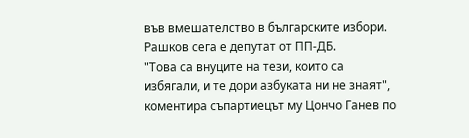във вмешателство в българските избори. Рашков сега е депутат от ПП-ДБ.
"Това са внуците на тези, които са избягали, и те дори азбуката ни не знаят", коментира съпартиецът му Цончо Ганев по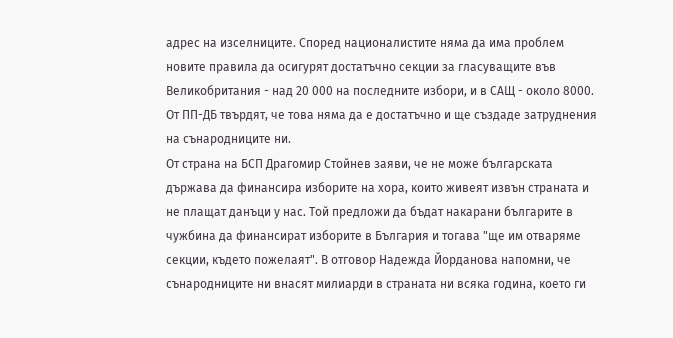адрес на изселниците. Според националистите няма да има проблем новите правила да осигурят достатъчно секции за гласуващите във Великобритания - над 20 000 на последните избори, и в САЩ - около 8000. От ПП-ДБ твърдят, че това няма да е достатъчно и ще създаде затруднения на сънародниците ни.
От страна на БСП Драгомир Стойнев заяви, че не може българската държава да финансира изборите на хора, които живеят извън страната и не плащат данъци у нас. Той предложи да бъдат накарани българите в чужбина да финансират изборите в България и тогава "ще им отваряме секции, където пожелаят". В отговор Надежда Йорданова напомни, че сънародниците ни внасят милиарди в страната ни всяка година, което ги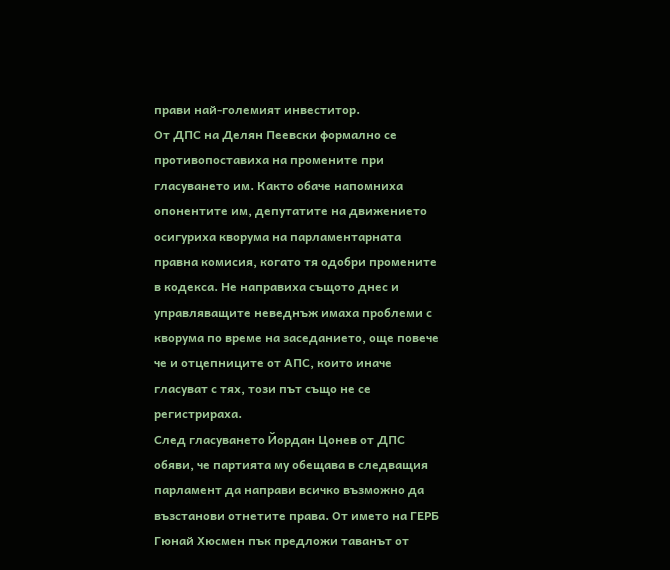прави най-големият инвеститор.
От ДПС на Делян Пеевски формално се противопоставиха на промените при гласуването им. Както обаче напомниха опонентите им, депутатите на движението осигуриха кворума на парламентарната правна комисия, когато тя одобри промените в кодекса. Не направиха същото днес и управляващите неведнъж имаха проблеми с кворума по време на заседанието, още повече че и отцепниците от АПС, които иначе гласуват с тях, този път също не се регистрираха.
След гласуването Йордан Цонев от ДПС обяви, че партията му обещава в следващия парламент да направи всичко възможно да възстанови отнетите права. От името на ГЕРБ Гюнай Хюсмен пък предложи таванът от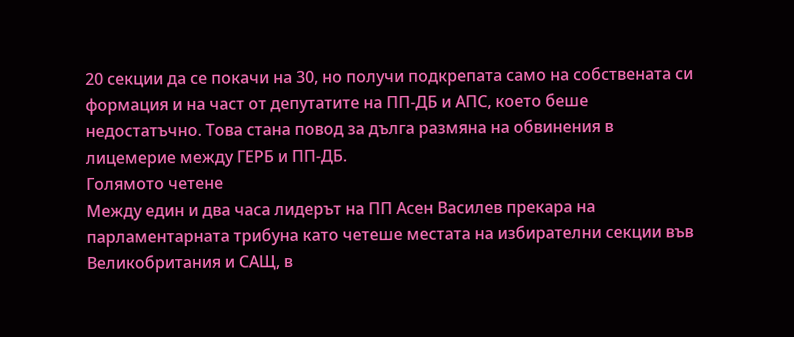20 секции да се покачи на 30, но получи подкрепата само на собствената си формация и на част от депутатите на ПП-ДБ и АПС, което беше недостатъчно. Това стана повод за дълга размяна на обвинения в лицемерие между ГЕРБ и ПП-ДБ.
Голямото четене
Между един и два часа лидерът на ПП Асен Василев прекара на парламентарната трибуна като четеше местата на избирателни секции във Великобритания и САЩ, в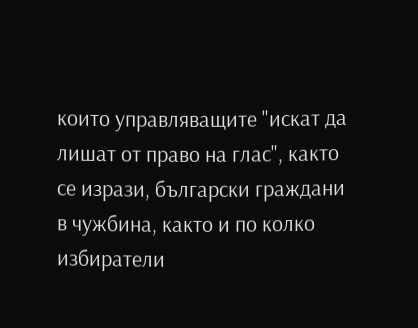които управляващите "искат да лишат от право на глас", както се изрази, български граждани в чужбина, както и по колко избиратели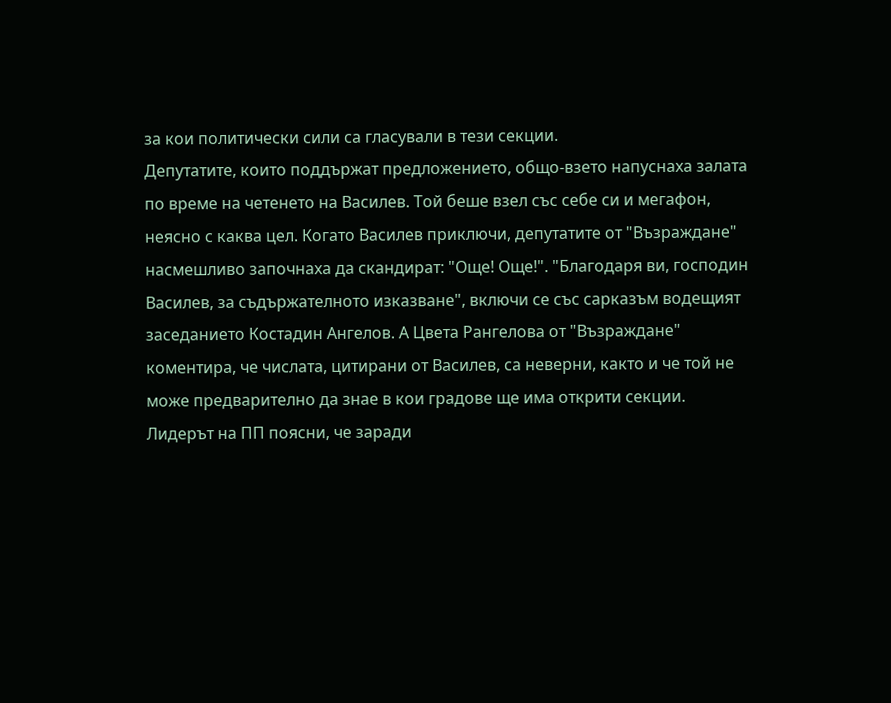за кои политически сили са гласували в тези секции.
Депутатите, които поддържат предложението, общо-взето напуснаха залата по време на четенето на Василев. Той беше взел със себе си и мегафон, неясно с каква цел. Когато Василев приключи, депутатите от "Възраждане" насмешливо започнаха да скандират: "Още! Още!". "Благодаря ви, господин Василев, за съдържателното изказване", включи се със сарказъм водещият заседанието Костадин Ангелов. А Цвета Рангелова от "Възраждане" коментира, че числата, цитирани от Василев, са неверни, както и че той не може предварително да знае в кои градове ще има открити секции.
Лидерът на ПП поясни, че заради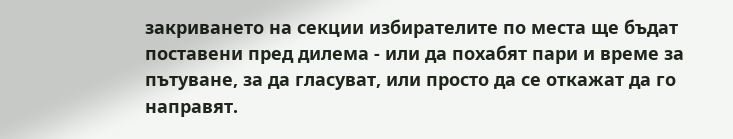закриването на секции избирателите по места ще бъдат поставени пред дилема - или да похабят пари и време за пътуване, за да гласуват, или просто да се откажат да го направят.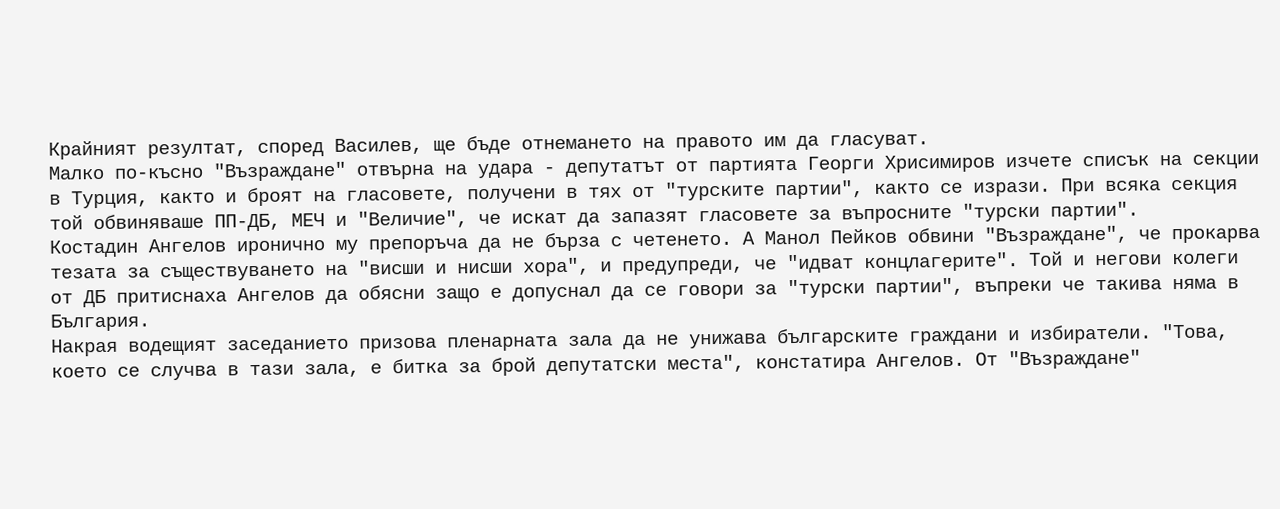Крайният резултат, според Василев, ще бъде отнемането на правото им да гласуват.
Малко по-късно "Възраждане" отвърна на удара - депутатът от партията Георги Хрисимиров изчете списък на секции в Турция, както и броят на гласовете, получени в тях от "турските партии", както се изрази. При всяка секция той обвиняваше ПП-ДБ, МЕЧ и "Величие", че искат да запазят гласовете за въпросните "турски партии".
Костадин Ангелов иронично му препоръча да не бърза с четенето. А Манол Пейков обвини "Възраждане", че прокарва тезата за съществуването на "висши и нисши хора", и предупреди, че "идват концлагерите". Той и негови колеги от ДБ притиснаха Ангелов да обясни защо е допуснал да се говори за "турски партии", въпреки че такива няма в България.
Накрая водещият заседанието призова пленарната зала да не унижава българските граждани и избиратели. "Това, което се случва в тази зала, е битка за брой депутатски места", констатира Ангелов. От "Възраждане"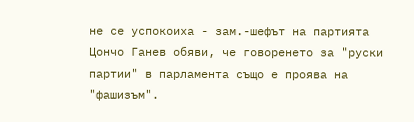не се успокоиха - зам.-шефът на партията Цончо Ганев обяви, че говоренето за "руски партии" в парламента също е проява на "фашизъм".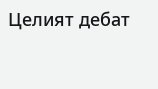Целият дебат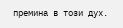премина в този дух.